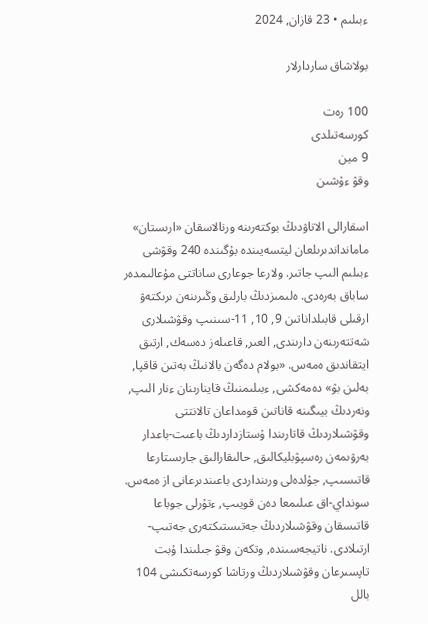ءبىلىم • 23 قازان, 2024

بولاشاق ساردارلار

100 رەت
كورسەتىلدى
9 مين
وقۋ ءۇشىن

اسقارالى الاتاۋدىڭ بوكتەرىنە ورنالاسقان «ارىستان» مامانداندىرىلعان ليتسەيىندە بۇگىندە 240 وقۋشى ءبىلىم الىپ جاتىر. ولارعا جوعارى ساناتتى مۇعالىمدەر ساباق بەرەدى. ەلىمىزدىڭ بارلىق وڭىرىنەن ىرىكتەۋ ارقىلى قابىلداناتىن 9, 10, 11-سىنىپ وقۋشىلارى شەتتەرىنەن دارىندى, العىر, قاعىلەز دەسەك, ارتىق ايتقاندىق ەمەس. «بولام دەگەن بالانىڭ بەتىن قاقپا, بەلىن بۋ» دەمەكشى, ءبىلىمنىڭ قاينارىنان ءنار الىپ, ونەردىڭ بيىگىنە قاناتىن قومداعان تالانتتى وقۋشىلاردىڭ قاتارىندا ۇستازداردىڭ باعىت-باعدار بەرۋىمەن رەسپۋبليكالىق, حالىقارالىق جارىستارعا قاتىسىپ, جۇلدەلى ورىنداردى باعىندىرعانى از ەمەس. سونداي-اق عىلىمعا دەن قويىپ, ءتۇرلى جوباعا قاتىسقان وقۋشىلاردىڭ جەتىستىكتەرى جەتىپ-ارتىلادى. ناتيجەسىندە, وتكەن وقۋ جىلىندا ۇبت تاپسىرعان وقۋشىلاردىڭ ورتاشا كورسەتكىشى 104 بالل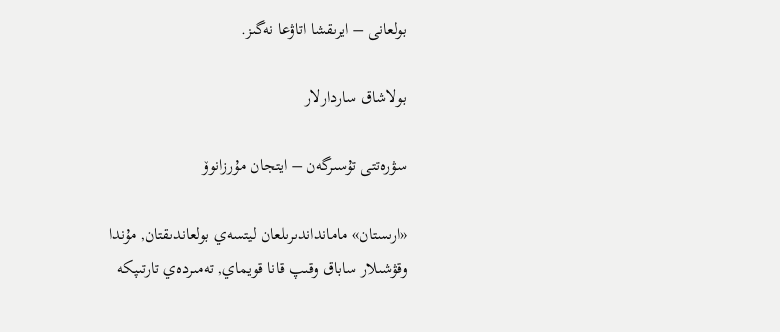بولعانى – ايرىقشا اتاۋعا نەگىز.

بولاشاق ساردارلار

سۋرەتتى تۇسىرگەن – ايتجان مۇرزانوۆ

«ارىستان» مامانداندىرىلعان ليتسەي بولعاندىقتان, مۇندا وقۋشىلار ساباق وقىپ قانا قويماي, تەمىردەي تارتىپكە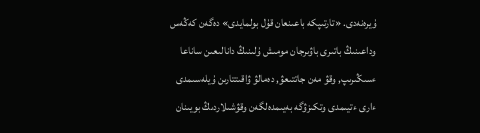ۇيرەنەدى. «تارتىپكە باعىنعان قۇل بولمايدى» دەگەن كەڭەس وداعىنىڭ باتىرى باۋىرجان مومىش ۇلىنىڭ دانالىعىن ساناعا ءسىڭىرىپ, وقۋ مەن جاتتىعۋ, دەمالۋ ۋاقىتتارىن ۇيلەسىمدى ءارى ءتيىمدى وتكىزۋگە بەيىمدەلگەن وقۋشىلاردىڭ بويىنان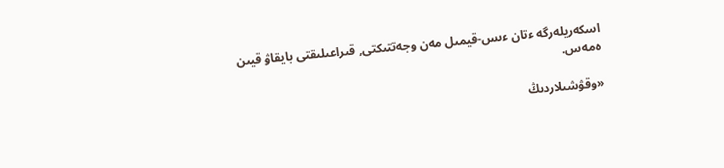اسكەريلەرگە ءتان ءىس-قيمىل مەن وجەتتىكتى, قىراعىلىقتى بايقاۋ قيىن ەمەس.

«وقۋشىلاردىڭ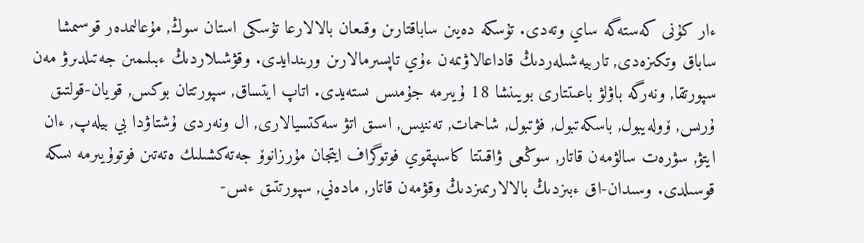ءار كۇنى كەستەگە ساي وتەدى. تۇسكە دەيىن ساباقتارىن وقىعان بالالارعا تۇسكى استان سوڭ, مۇعالىمدەر قوسىمشا ساباق وتكىزەدى, تاربيەشىلەردىڭ قاداعالاۋىمەن ءۇي تاپسىرمالارىن ورىندايدى. وقۋشىلاردىڭ ءبىلىمىن جەتىلدىرۋ مەن سپورتقا, ونەرگە باۋلۋ باعىتتارى بويىنشا 18 ۇيىرمە جۇمىس ىستەيدى. اتاپ ايتساق, سپورتتان بوكس, قويان-قولتىق ۇرىس, ۆولەيبول, باسكەتبول, فۋتبول, شاحمات, تەننيس, اسىق اتۋ سەكتسيالارى, ال ونەردى ۇشتاۋدا بي بيلەپ, ءان ايتۋ, سۋرەت سالۋمەن قاتار, سوڭعى ۋاقىتتا كاسىپقوي فوتوگراف ايتجان مۇرزانوۆ جەتەكشىلىك ەتەتىن فوتوۇيىرمە ىسكە قوسىلدى. وسىدان-اق ءبىزدىڭ بالالارىمىزدىڭ وقۋمەن قاتار, مادەني, سپورتتىق ءىس-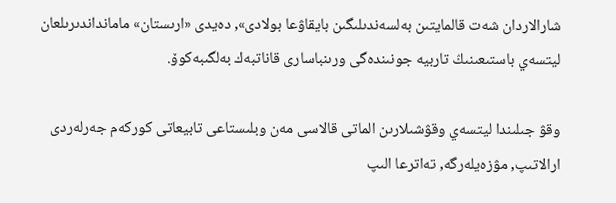شارالاردان شەت قالمايتىن بەلسەندىلىگىن بايقاۋعا بولادى», دەيدى «ارىستان» مامانداندىرىلعان ليتسەي باستىعىنىڭ تاربيە جونىندەگى ورىنباسارى قاناتبەك بەلگىبەكوۆ.

وقۋ جىلىندا ليتسەي وقۋشىلارىن الماتى قالاسى مەن وبلىستاعى تابيعاتى كوركەم جەرلەردى ارالاتىپ, مۋزەيلەرگە, تەاترعا الىپ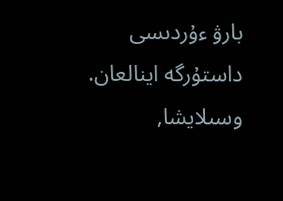بارۋ ءۇردىسى داستۇرگە اينالعان. وسىلايشا,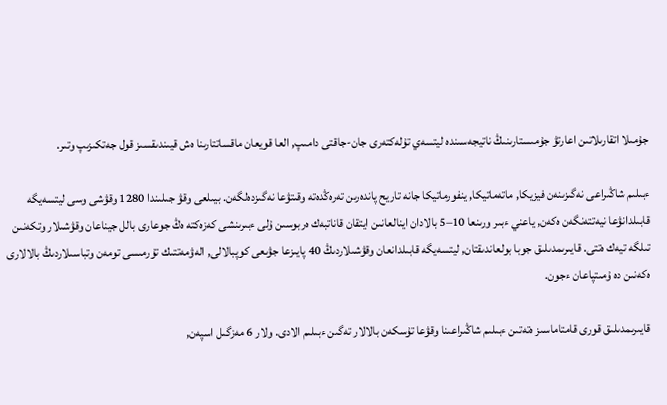جۇمىلا اتقارىلاتىن اعارتۋ جۇمىستارىنىڭ ناتيجەسىندە ليتسەي تۇلەكتەرى جان-جاقتى دامىپ, العا قويعان ماقساتتارىنا ەش قيىندىقسىز قول جەتكىزىپ وتىر.

ءبىلىم شاڭىراعى نەگىزىنەن فيزيكا, ماتەماتيكا, ينفورماتيكا جانە تاريح پاندەرىن تەرەڭدەتە وقىتۋعا نەگىزدەلگەن. بيىلعى وقۋ جىلىندا 1280 وقۋشى وسى ليتسەيگە قابىلدانۋعا نيەتتەنگەن ەكەن, ياعني ءبىر ورىنعا 10–5 بالادان اينالعانىن ايتقان قاناتبەك ەربوسىن ۇلى ءبىرىنشى كەزەكتە ەڭ جوعارى بالل جيناعان وقۋشىلار وتكەنىن تىلگە تيەك ەتتى. قايىرىمدىلىق جوبا بولعاندىقتان, ليتسەيگە قابىلدانعان وقۋشىلاردىڭ 40 پايىزعا جۋىعى كوپبالالى, الەۋمەتتىك تۇرمىسى تومەن وتباسىلاردىڭ بالالارى ەكەنىن دە ۇمىتپاعان ءجون.

قايىرىمدىلىق قورى قامتاماسىز ەتەتىن ءبىلىم شاڭىراعىنا وقۋعا تۇسكەن بالالار تەگىن ءبىلىم الادى. ولار 6 مەزگىل اسپەن,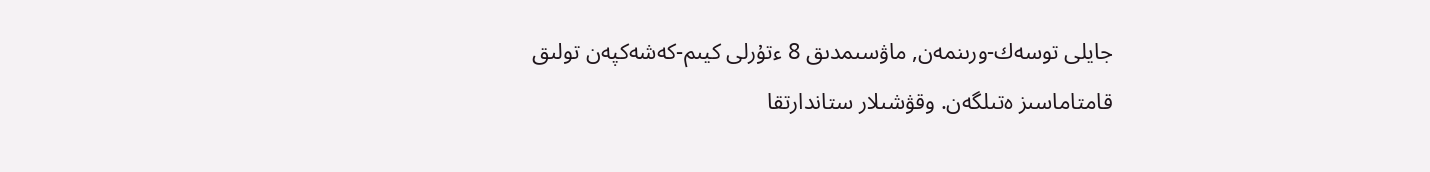جايلى توسەك-ورىنمەن, ماۋسىمدىق 8 ءتۇرلى كيىم-كەشەكپەن تولىق قامتاماسىز ەتىلگەن. وقۋشىلار ستاندارتقا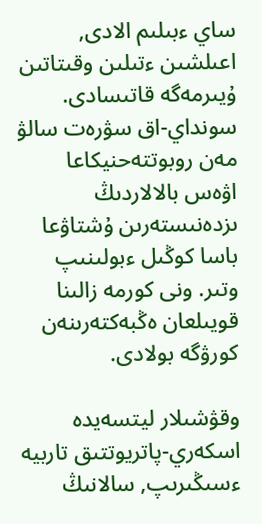ساي ءبىلىم الادى, اعىلشىن ءتىلىن وقىتاتىن ۇيىرمەگە قاتىسادى. سونداي-اق سۋرەت سالۋ مەن روبوتتەحنيكاعا اۋەس بالالاردىڭ ىزدەنىستەرىن ۇشتاۋعا باسا كوڭىل ءبولىنىپ وتىر. ونى كورمە زالىنا قويىلعان ەڭبەكتەرىنەن كورۋگە بولادى.

وقۋشىلار ليتسەيدە اسكەري-پاتريوتتىق تاربيە ءسىڭىرىپ, سالانىڭ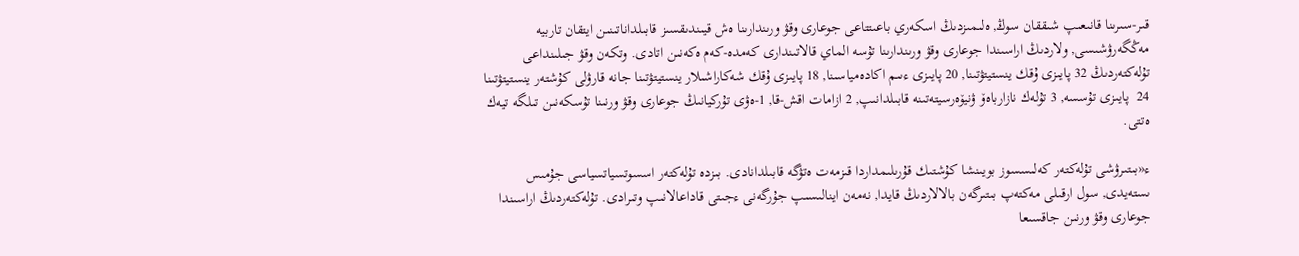قىر-سىرىنا قانىعىپ شىققان سوڭ, ەلىمىزدىڭ اسكەري باعىتتاعى جوعارى وقۋ ورىندارىنا ەش قيىندىقسىز قابىلداناتىنىن ايتقان تاربيە مەڭگەرۋشىسى, ولاردىڭ اراسىندا جوعارى وقۋ ورىندارىنا تۇسە الماي قالاتىندارى كەمدە-كەم ەكەنىن اتادى. وتكەن وقۋ جىلىنداعى تۇلەكتەردىڭ 32 پايىزى ۇقك ينستيتۋتىنا, 20 پايىزى ءىىم اكادەمياسىنا, 18 پايىزى ۇقك شەكاراشىلار ينستيتۋتىنا جانە قارۋلى كۇشتەر ينستيتۋتىنا 24  پايىزى تۇسسە, 3 تۇلەك نازارباەۆ ۋنيۆەرسيتەتىنە قابىلدانىپ, 2 ازامات اقش-قا, 1-ەۋى تۇركيانىڭ جوعارى وقۋ ورنىنا تۇسكەنىن تىلگە تيەك ەتتى.

ء«بىتىرۋشى تۇلەكتەر كەلىسسوز بويىنشا كۇشتىك قۇرىلىمداردا قىزمەت ەتۋگە قابىلدانادى. بىزدە تۇلەكتەر اسسوتسياتسياسى جۇمىس ىستەيدى, سول ارقىلى مەكتەپ بىتىرگەن بالالاردىڭ قايدا, نەمەن اينالىسىپ جۇرگەنى ءجىتى قاداعالانىپ وتىرادى. تۇلەكتەردىڭ اراسىندا جوعارى وقۋ ورنىن جاقسىعا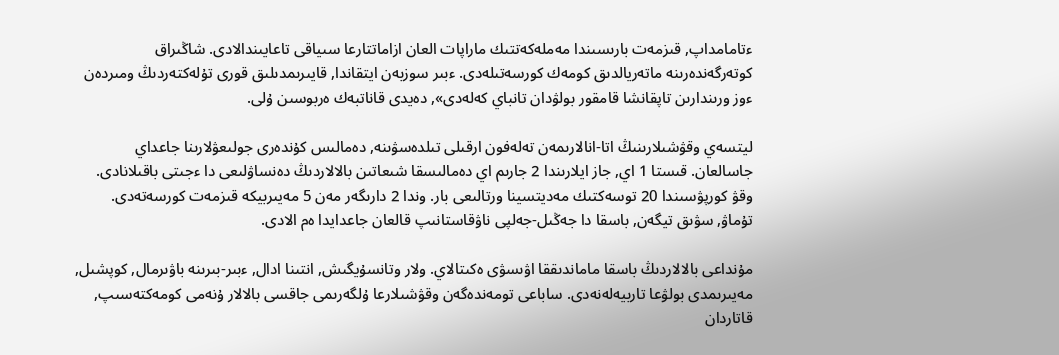ءتامامداپ, قىزمەت بارىسىندا مەملەكەتتىك ماراپات العان ازاماتتارعا سىياقى تاعايىندالادى. شاڭىراق كوتەرگەندەرىنە ماتەريالدىق كومەك كورسەتىلەدى. ءبىر سوزبەن ايتقاندا, قايىرىمدىلىق قورى تۇلەكتەردىڭ ومىردەن ءوز ورىندارىن تاپقانشا قامقور بولۋدان تانباي كەلەدى», دەيدى قاناتبەك ەربوسىن ۇلى.

ليتسەي وقۋشىلارىنىڭ اتا-انالارىمەن تەلەفون ارقىلى تىلدەسۋىنە, دەمالىس كۇندەرى جولىعۋلارىنا جاعداي جاسالعان. قىستا 1 اي, جاز ايلارىندا 2 جارىم اي دەمالىسقا شىعاتىن بالالاردىڭ دەنساۋلىعى دا ءجىتى باقىلانادى. وقۋ كورپۋسىندا 20 توسەكتىك مەديتسينا ورتالىعى بار. وندا 2 دارىگەر مەن 5 مەيىربيكە قىزمەت كورسەتەدى. تۇماۋ, سۋىق تيگەن, باسقا دا جەڭىل-جەلپى ناۋقاستانىپ قالعان جاعدايدا ەم الادى.

مۇنداعى بالالاردىڭ باسقا ماماندىققا اۋىسۋى ەكىتالاي. ولار وتانسۇيگىش, انتىنا ادال, ءبىر-بىرىنە باۋىرمال, كوپشىل, مەيىرىمدى بولۋعا تاربيەلەنەدى. ساباعى تومەندەگەن وقۋشىلارعا ۇلگەرىمى جاقسى بالالار ۇنەمى كومەكتەسىپ, قاتاردان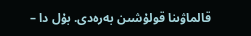قالماۋىنا قولۇشىن بەرەدى. بۇل دا –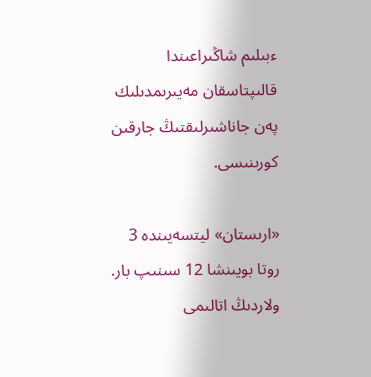ءبىلىم شاڭىراعىندا قالىپتاسقان مەيىرىمدىلىك پەن جاناشىرلىقتىڭ جارقىن كورىنىسى.

«ارىستان» ليتسەيىندە 3 روتا بويىنشا 12 سىنىپ بار. ولاردىڭ اتالىمى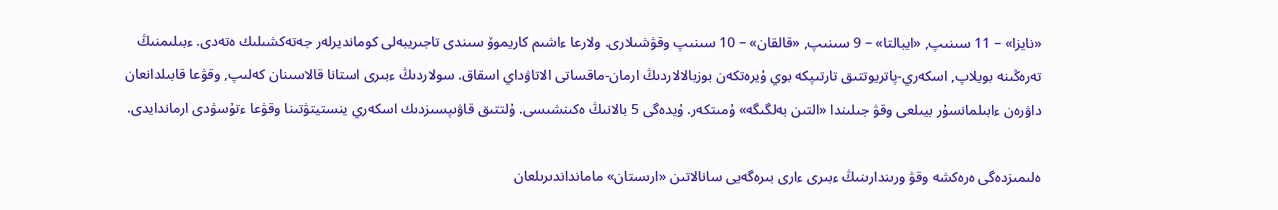«نايزا» – 11 سىنىپ, «ايبالتا» – 9 سىنىپ, «قالقان» – 10 سىنىپ وقۋشىلارى. ولارعا ءاشىم كاريموۆ سىندى تاجىريبەلى كومانديرلەر جەتەكشىلىك ەتەدى. ءبىلىمنىڭ تەرەڭىنە بويلاپ, اسكەري-پاتريوتتىق تارتىپكە بوي ۇيرەتكەن بوزبالالاردىڭ ارمان-ماقساتى الاتاۋداي اسقاق. سولاردىڭ ءبىرى استانا قالاسىنان كەلىپ, وقۋعا قابىلدانعان داۋرەن ءابىلمانسۇر بيىلعى وقۋ جىلىندا «التىن بەلگىگە» ۇمىتكەر. ۇيدەگى 5 بالانىڭ ەكىنشىسى. ۇلتتىق قاۋىپسىزدىك اسكەري ينستيتۋتىنا وقۋعا ءتۇسۋدى ارماندايدى.

ەلىمىزدەگى ەرەكشە وقۋ ورىندارىنىڭ ءبىرى ءارى بىرەگەيى سانالاتىن «ارىستان» مامانداندىرىلعان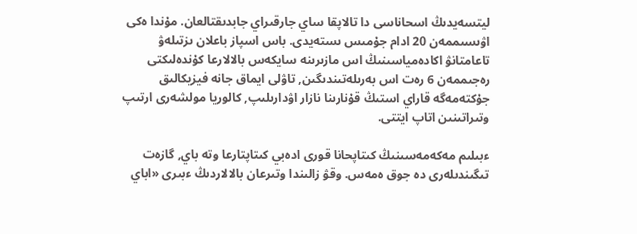ليتسەيدىڭ اسحاناسى دا تالاپقا ساي جارقىراي جابدىقتالعان. مۇندا ەكى اۋىسىممەن 20 ادام جۇمىس ىستەيدى. باس اسپاز باعلان ىزتىلەۋ تاعامتانۋ اكادەمياسىنىڭ اس مازىرىنە سايكەس بالالارعا كۇندەلىكتى رەجىممەن 6 رەت اس بەرىلەتىندىگىن, تاۋلى ايماق جانە فيزيكالىق جۇكتەمەگە قاراي استىڭ قۇنارىنا نازار اۋدارىلىپ, كالوريا مولشەرى ارتىپ وتىراتىنىن اتاپ ايتتى.

ءبىلىم مەكەمەسىنىڭ كىتاپحانا قورى ادەبي كىتاپتارعا وتە باي, گازەت تىگىندىلەرى دە جوق ەمەس. وقۋ زالىندا وتىرعان بالالاردىڭ ءبىرى «اباي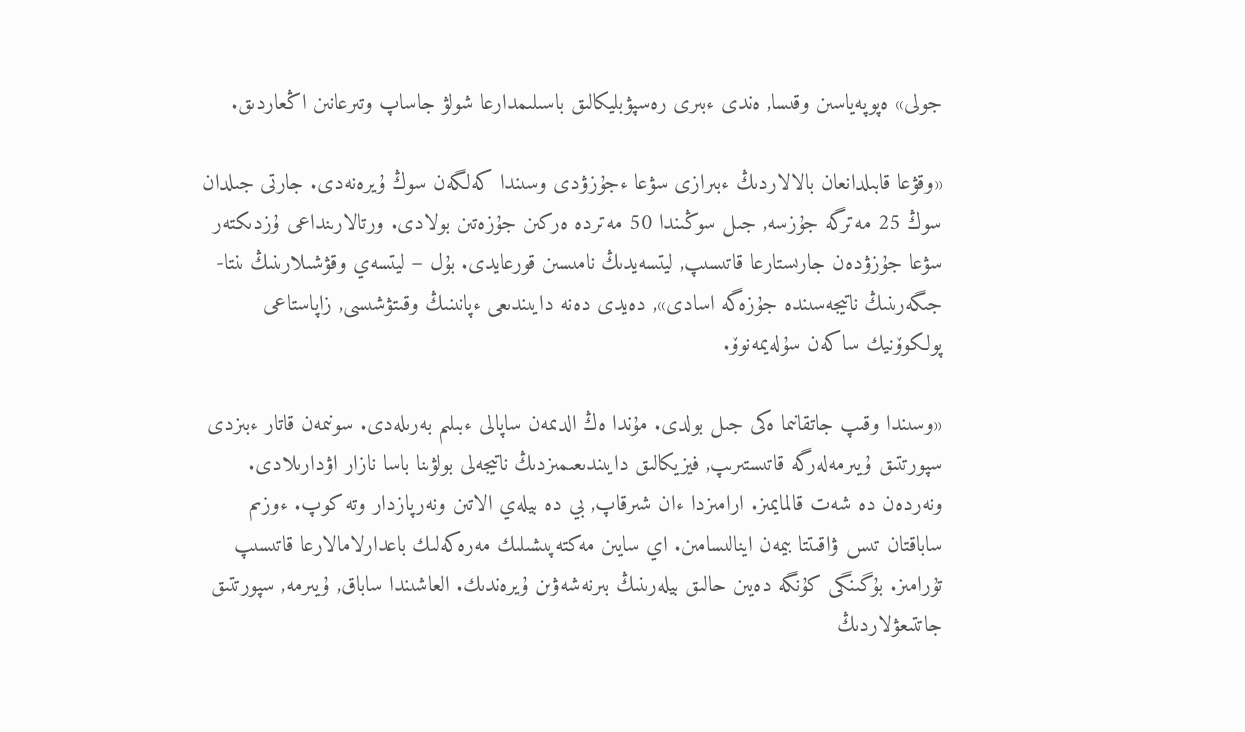جولى» ەپوپەياسىن وقىسا, ەندى ءبىرى رەسپۋبليكالىق باسىلىمدارعا شولۋ جاساپ وتىرعانىن اڭعاردىق.

«وقۋعا قابىلدانعان بالالاردىڭ ءبىرازى سۋعا ءجۇزۋدى وسىندا كەلگەن سوڭ ۇيرەنەدى. جارتى جىلدان سوڭ 25 مەترگە جۇزسە, جىل سوڭىندا 50 مەتردە ەركىن جۇزەتىن بولادى. ورتالارىنداعى ۇزدىكتەر سۋعا جۇزۋدەن جارىستارعا قاتىسىپ, ليتسەيدىڭ نامىسىن قورعايدى. بۇل – ليتسەي وقۋشىلارىنىڭ ىنتا-جىگەرىنىڭ ناتيجەسىندە جۇزەگە اسادى», دەيدى دەنە دايىندىعى ءپانىنىڭ وقىتۋشىسى, زاپاستاعى پولكوۆنيك ساكەن سۇلەيمەنوۆ.

«وسىندا وقىپ جاتقانىما ەكى جىل بولدى. مۇندا ەڭ الدىمەن ساپالى ءبىلىم بەرىلەدى. سونىمەن قاتار ءبىزدى سپورتتىق ۇيىرمەلەرگە قاتىستىرىپ, فيزيكالىق دايىندىعىمىزدىڭ ناتيجەلى بولۋىنا باسا نازار اۋدارىلادى. ونەردەن دە شەت قالمايمىز. ارامىزدا ءان شىرقاپ, بي دە بيلەي الاتىن ونەرپازدار وتە كوپ. ءوزىم ساباقتان تىس ۋاقىتتا بيمەن اينالىسامىن. اي سايىن مەكتەپىشىلىك مەرەكەلىك باعدارلامالارعا قاتىسىپ تۇرامىز. بۇگىنگى كۇنگە دەيىن حالىق بيلەرىنىڭ بىرنەشەۋىن ۇيرەندىك. العاشىندا ساباق, ۇيىرمە, سپورتتىق جاتتىعۋلاردىڭ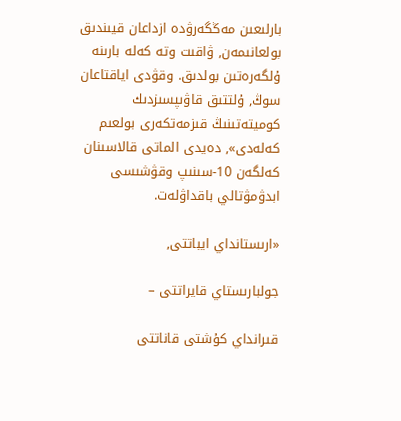بارلىعىن مەڭگەرۋدە ازداعان قيىندىق بولعانىمەن, ۋاقىت وتە كەلە بارىنە ۇلگەرەتىن بولدىق. وقۋدى اياقتاعان سوڭ, ۇلتتىق قاۋىپسىزدىك كوميتەتىنىڭ قىزمەتكەرى بولعىم كەلەدى», دەيدى الماتى قالاسىنان كەلگەن 10-سىنىپ وقۋشىسى ابدۋمۋتالي باقداۋلەت.

«ارىستانداي ايباتتى,

جولبارىستاي قايراتتى –

قىرانداي كۇشتى قاناتتى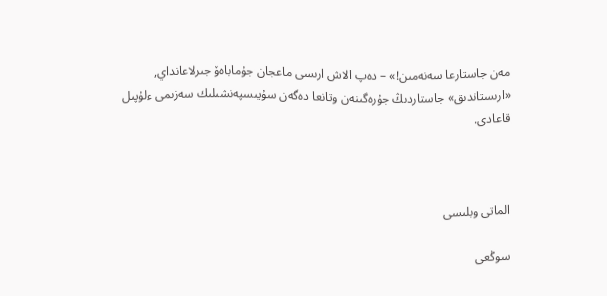مەن جاستارعا سەنەمىن!» – دەپ الاش ارىسى ماعجان جۇماباەۆ جىرلاعانداي, «ارىستاندىق» جاستاردىڭ جۇرەگىنەن وتانعا دەگەن سۇيىسپەنشىلىك سەزىمى ءلۇپىل قاعادى.



الماتى وبلىسى

سوڭعى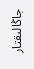جاڭالىقتار